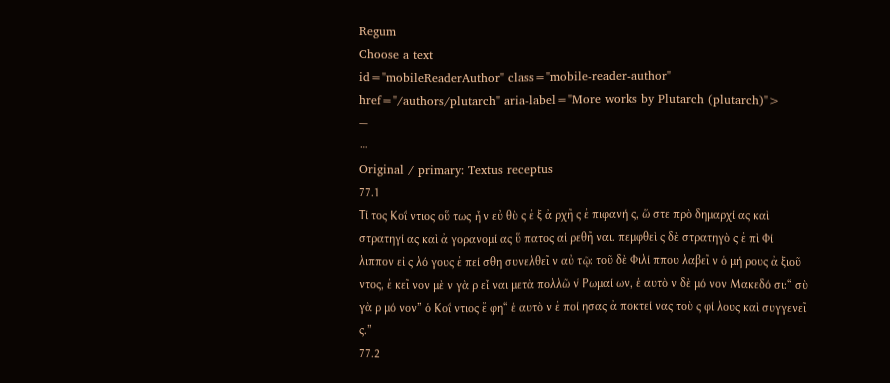Regum
Choose a text
id="mobileReaderAuthor" class="mobile-reader-author" href="/authors/plutarch" aria-label="More works by Plutarch (plutarch)">
—
⋯
Original / primary: Textus receptus
77.1
Τί τος Κοΐ ντιος οὕ τως ἦ ν εὐ θὺ ς ἐ ξ ἀ ρχῆ ς ἐ πιφανή ς, ὥ στε πρὸ δημαρχί ας καὶ στρατηγί ας καὶ ἀ γορανομί ας ὕ πατος αἱ ρεθῆ ναι. πεμφθεὶ ς δὲ στρατηγὸ ς ἐ πὶ Φί λιππον εἰ ς λό γους ἐ πεί σθη συνελθεῖ ν αὐ τῷ: τοῦ δὲ Φιλί ππου λαβεῖ ν ὁ μή ρους ἀ ξιοῦ ντος, ἐ κεῖ νον μὲ ν γὰ ρ εἶ ναι μετὰ πολλῶ ν̔ Ρωμαί ων, ἑ αυτὸ ν δὲ μό νον Μακεδό σι:“ σὺ γὰ ρ μό νον” ὁ Κοΐ ντιος ἔ φη“ ἑ αυτὸ ν ἐ ποί ησας ἀ ποκτεί νας τοὺ ς φί λους καὶ συγγενεῖ ς.”
77.2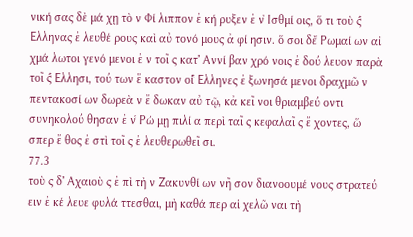νική σας δὲ μά χῃ τὸ ν Φί λιππον ἐ κή ρυξεν ἐ ν̓ Ισθμί οις, ὅ τι τοὺ ς̔́ Ελληνας ἐ λευθέ ρους καὶ αὐ τονό μους ἀ φί ησιν. ὅ σοι δὲ̔ Ρωμαί ων αἰ χμά λωτοι γενό μενοι ἐ ν τοῖ ς κατ'̓ Αννί βαν χρό νοις ἐ δού λευον παρὰ τοῖ ς̔́ Ελλησι, τού των ἕ καστον οἱ̔́ Ελληνες ἐ ξωνησά μενοι δραχμῶ ν πεντακοσί ων δωρεὰ ν ἔ δωκαν αὐ τῷ, κἀ κεῖ νοι θριαμβεύ οντι συνηκολού θησαν ἐ ν̔ Ρώ μῃ πιλί α περὶ ταῖ ς κεφαλαῖ ς ἔ χοντες, ὥ σπερ ἔ θος ἐ στὶ τοῖ ς ἐ λευθερωθεῖ σι.
77.3
τοὺ ς δ'̓ Αχαιοὺ ς ἐ πὶ τὴ ν Ζακυνθί ων νῆ σον διανοουμέ νους στρατεύ ειν ἐ κέ λευε φυλά ττεσθαι, μὴ καθά περ αἱ χελῶ ναι τὴ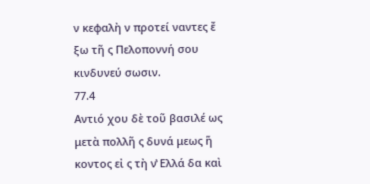ν κεφαλὴ ν προτεί ναντες ἔ ξω τῆ ς Πελοποννή σου κινδυνεύ σωσιν.
77.4
Αντιό χου δὲ τοῦ βασιλέ ως μετὰ πολλῆ ς δυνά μεως ἥ κοντος εἰ ς τὴ ν̔ Ελλά δα καὶ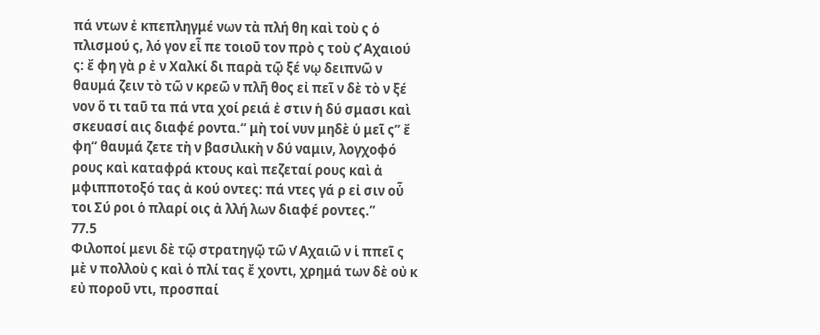πά ντων ἐ κπεπληγμέ νων τὰ πλή θη καὶ τοὺ ς ὁ πλισμού ς, λό γον εἶ πε τοιοῦ τον πρὸ ς τοὺ ς̓ Αχαιού ς: ἔ φη γὰ ρ ἐ ν Χαλκί δι παρὰ τῷ ξέ νῳ δειπνῶ ν θαυμά ζειν τὸ τῶ ν κρεῶ ν πλῆ θος εἰ πεῖ ν δὲ τὸ ν ξέ νον ὅ τι ταῦ τα πά ντα χοί ρειά ἐ στιν ἡ δύ σμασι καὶ σκευασί αις διαφέ ροντα.“ μὴ τοί νυν μηδὲ ὑ μεῖ ς” ἔ φη“ θαυμά ζετε τὴ ν βασιλικὴ ν δύ ναμιν, λογχοφό ρους καὶ καταφρά κτους καὶ πεζεταί ρους καὶ ἀ μφιπποτοξό τας ἀ κού οντες: πά ντες γά ρ εἰ σιν οὗ τοι Σύ ροι ὁ πλαρί οις ἀ λλή λων διαφέ ροντες.”
77.5
Φιλοποί μενι δὲ τῷ στρατηγῷ τῶ ν̓ Αχαιῶ ν ἱ ππεῖ ς μὲ ν πολλοὺ ς καὶ ὁ πλί τας ἔ χοντι, χρημά των δὲ οὐ κ εὐ ποροῦ ντι, προσπαί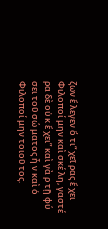ζων ἔ λεγεν ὅ τι“ χεῖ ρας ἔ χει Φιλοποί μην καὶ σκέ λη, γαστέ ρα δὲ οὐ κ ἔ χει” καὶ γὰ ρ τῇ φύ σει τοῦ σώ ματος ἦ ν καὶ ὁ Φιλοποί μην τοιοῦ τος.